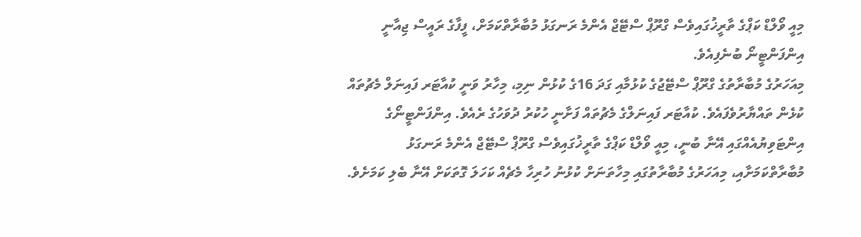މިއީ ވޯލްޑް ކަޕްގެ ތާރީޚުގައިވެސް ގްރޫޕް ސްޓޭޖް އެންމެ ރަނގަޅު މުބާރާތްކަމަށް، ފީފާގެ ރައީސް ޖިއާނީ އިންފަންޓީނޯ ބުނެފިއެވެ.
މިއަހަރުގެ މުބާރާތުގެ ގްރޫޕް ސްޓޭޖުގެ ކުޅުމާއި ގަދަ 16ގެ ކުޅުން ނިމި، މިހާރު ވަނީ ކުއާޓަރ ފައިނަލް މެޗުތައް ކުޅެން ތައްޔާރުވެފައެވެ. ކުއާޓަރ ފައިނަލްގެ މެޗުތައް ފަށާނީ ހުކުރު ދުވަހުގެ ރެއެވެ. އިންފަންޓީނޯގެ އިންޓަވިޔުއެއްގައި އޭނާ ބުނީ، މިއީ ވޯލްޑް ކަޕްގެ ތާރީޚުގައިވެސް ގްރޫޕް ސްޓޭޖް އެންމެ ރަނގަޅު މުބާރާތްކަމަށާއި، މިއަހަރުގެ މުބާރާތުގައި މިހާތަނަށް ކުޅުނު ހުރިހާ މެޗެއް ކަހަލަ ގޮތަކަށް އޭނާ ބެލި ކަމަށެވެ.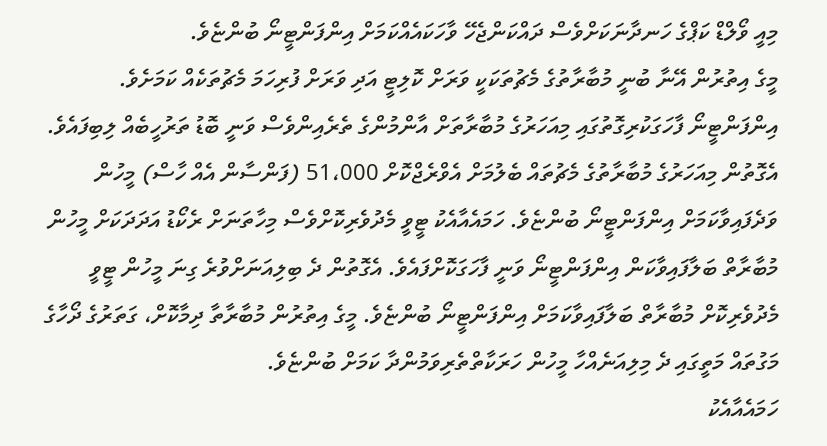މިއީ ވޯލްޑް ކަޕްގެ ހަނދާނަކަށްވެސް ދައްކަންޖެހޭ ވާހަކައެއްކަމަށް އިންފަންޓީނޯ ބުންޏެވެ.
މީގެ އިތުރުން އޭނާ ބުނީ މުބާރާތުގެ މެޗުތަކަކީ ވަރަށް ކޮލިޓީ އަދި ވަރަށް ފުރިހަމަ މެޗުތަކެއް ކަމަށެވެ. އިންފަންޓީނޯ ފާހަގަކުރިގޮތުގައި މިއަހަރުގެ މުބާރާތަށް އާންމުންގެ ތެރެއިންވެސް ވަނީ ބޮޑު ތަރުހީބެއް ލިބިފައެވެ. އެގޮތުން މިއަހަރުގެ މުބާރާތުގެ މެޗުތައް ބެލުމަށް އެވްރެޖްކޮށް 51،000 (ފަންސާން އެއް ހާސް) މީހުން ވަދެފައިވާކަމަށް އިންފަންޓީނޯ ބުންޏެވެ. ހަމައެއާއެކު ޓީވީ މެދުވެރިކޮށްވެސް މިހާތަނަށް ރެކޯޑު އަދަދަކަށް މީހުން މުބާރާތް ބަލާފައިވާކަން އިންފަންޓީނޯ ވަނީ ފާހަގަކޮށްފައެވެ. އެގޮތުން ދެ ބިލިއަނަށްވުރެ ގިނަ މީހުން ޓީވީ މެދުވެރިކޮށް މުބާރާތް ބަލާފައިވާކަމަށް އިންފަންޓީނޯ ބުންޏެވެ. މީގެ އިތުރުން މުބާރާތާ ދިމާކޮށް، ގަތަރުގެ ދޯހާގެ މަގުތައް މަތީގައި ދެ މިލިއަނެއްހާ މީހުން ހަރަކާތްތެރިވަމުންދާ ކަމަށް ބުންޏެވެ.
ހަމައެއާއެކު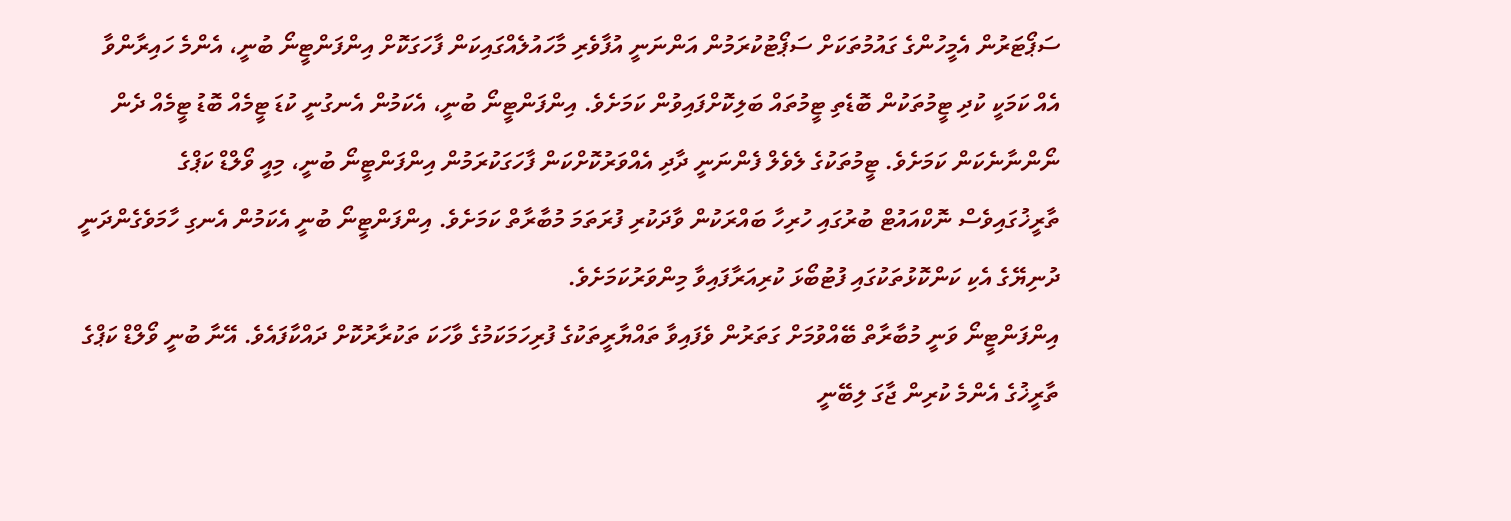ސަޕޯޓަރުން އެމީހުންގެ ގައުމުތަކަށް ސަޕޯޓުކުރަމުން އަންނަނީ އުފާވެރި މާހައުލެއްގައިކަން ފާހަގަކޮށް އިންފަންޓީނޯ ބުނީ، އެންމެ ހައިރާންވާ އެއް ކަމަކީ ކުދި ޓީމުތަކުން ބޮޑެތި ޓީމުތައް ބަލިކޮށްފައިވުން ކަމަށެވެ. އިންފަންޓީނޯ ބުނީ، އެކަމުން އެނގުނީ ކުޑަ ޓީމެއް ބޮޑު ޓީމެއް ދެން ނޯންނާނެކަން ކަމަށެވެ. ޓީމުތަކުގެ ލެވެލް ފެންނަނީ ދާދި އެއްވަރުކޮށްކަން ފާހަގަކުރަމުން އިންފަންޓީނޯ ބުނީ، މިއީ ވޯލްޑް ކަޕްގެ ތާރީޚުގައިވެސް ނޮކްއައުޓް ބުރުގައި ހުރިހާ ބައްރަކުން ވާދަކުރި ފުރަތަމަ މުބާރާތް ކަމަށެވެ. އިންފަންޓީނޯ ބުނީ އެކަމުން އެނގި ހާމަވެގެންދަނީ ދުނިޔޭގެ އެކި ކަންކޮޅުތަކުގައި ފުޓުބޯޅަ ކުރިއަރާފައިވާ މިންވަރުކަމަށެވެ.
އިންފަންޓީނޯ ވަނީ މުބާރާތް ބޭއްވުމަށް ގަތަރުން ވެފައިވާ ތައްޔާރީތަކުގެ ފުރިހަމަކަމުގެ ވާހަކަ ތަކުރާރުކޮށް ދައްކާފައެވެ. އޭނާ ބުނީ ވޯލްޑް ކަޕްގެ ތާރީޚުގެ އެންމެ ކުރިން ޖާގަ ލިބޭނީ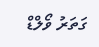ގަތަރު ވޯލްޑް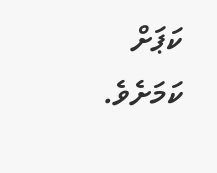ކަޕަށް ކަމަށެވެ.